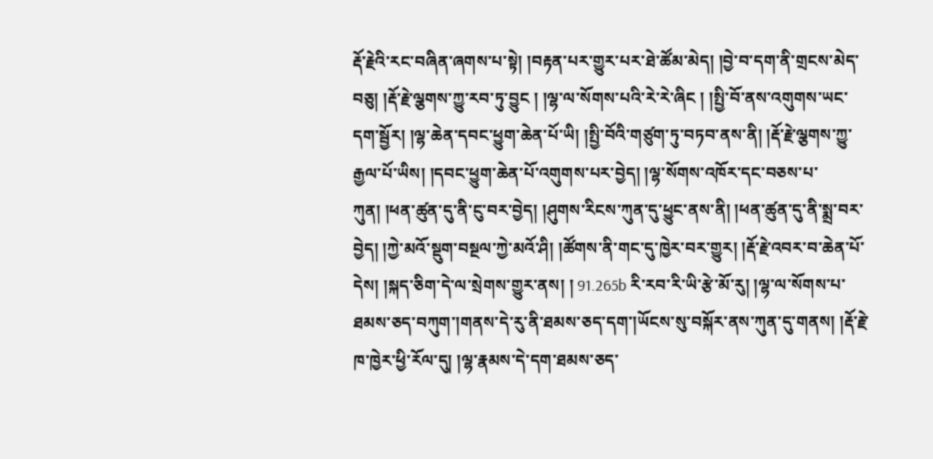རྡོ་རྗེའི་རང་བཞིན་ཞགས་པ་སྟེ། །བརྟན་པར་གྱུར་པར་ཐེ་ཚོམ་མེད། །བྱེ་བ་དག་ནི་གྲངས་མེད་བཅུ། །རྡོ་རྗེ་ལྕགས་ཀྱུ་རབ་ཏུ་བྱུང ། །ལྷ་ལ་སོགས་པའི་རེ་རེ་ཞིང ། །སྤྱི་བོ་ནས་འགུགས་ཡང་དག་སྦྱོར། །ལྷ་ཆེན་དབང་ཕྱུག་ཆེན་པོ་ཡི། །སྤྱི་བོའི་གཙུག་ཏུ་བཏབ་ནས་ནི། །རྡོ་རྗེ་ལྕགས་ཀྱུ་རྒྱལ་པོ་ཡིས། །དབང་ཕྱུག་ཆེན་པོ་འགུགས་པར་བྱེད། །ལྷ་སོགས་འཁོར་དང་བཅས་པ་ཀུན། །ཕན་ཚུན་དུ་ནི་ངུ་བར་བྱེད། །ཤུགས་རིངས་ཀུན་དུ་ཕྱུང་ནས་ནི། །ཕན་ཚུན་དུ་ནི་སྨྲ་བར་བྱེད། །ཀྱེ་མའོ་སྡུག་བསྔལ་ཀྱེ་མའོ་ཤི། །ཚོགས་ནི་གང་དུ་ཁྱེར་བར་གྱུར། །རྡོ་རྗེ་འབར་བ་ཆེན་པོ་དེས། །སྐད་ཅིག་དེ་ལ་སྲེགས་གྱུར་ནས། ། 91.265b རི་རབ་རི་ཡི་རྩེ་མོ་རུ། །ལྷ་ལ་སོགས་པ་ཐམས་ཅད་བཀུག་།གནས་དེ་རུ་ནི་ཐམས་ཅད་དག་།ཡོངས་སུ་བསྐོར་ནས་ཀུན་དུ་གནས། །རྡོ་རྗེ་ཁ་ཁྱེར་ཕྱི་རོལ་དུ། །ལྷ་རྣམས་དེ་དག་ཐམས་ཅད་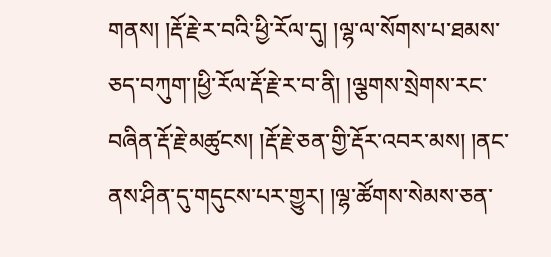གནས། །རྡོ་རྗེ་ར་བའི་ཕྱི་རོལ་དུ། །ལྷ་ལ་སོགས་པ་ཐམས་ཅད་བཀུག་།ཕྱི་རོལ་རྡོ་རྗེ་ར་བ་ནི། །ལྕགས་སྲེགས་རང་བཞིན་རྡོ་རྗེ་མཚུངས། །རྡོ་རྗེ་ཅན་གྱི་རྡོར་འབར་མས། །ནང་ནས་ཤིན་དུ་གདུངས་པར་གྱུར། །ལྷ་ཚོགས་སེམས་ཅན་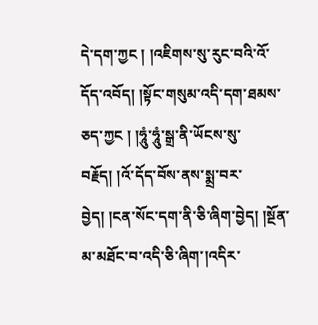དེ་དག་ཀྱང ། །འཇིགས་སུ་རུང་བའི་འོ་དོད་འབོད། །སྟོང་གསུམ་འདི་དག་ཐམས་ཅད་ཀྱང ། །ཧཱུཾ་ཧཱུཾ་སྒྲ་ནི་ཡོངས་སུ་བརྗོད། །འོ་དོད་བོས་ནས་སྨྲ་བར་བྱེད། །ངན་སོང་དག་ནི་ཅི་ཞིག་བྱེད། །སྔོན་མ་མཐོང་བ་འདི་ཅི་ཞིག་།འདིར་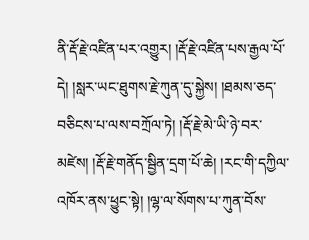ནི་རྡོ་རྗེ་འཛིན་པར་འགྱུར། །རྡོ་རྗེ་འཛིན་པས་རྒྱལ་པོ་དེ། །སླར་ཡང་ཐུགས་རྗེ་ཀུན་དུ་སྐྱེས། །ཐམས་ཅད་བཅིངས་པ་ལས་བཀྲོལ་ཏེ། །རྡོ་རྗེ་མེ་ཡི་ཉེ་བར་མཛེས། །རྡོ་རྗེ་གནོད་སྦྱིན་དྲག་པོ་ཆེ། །རང་གི་དཀྱིལ་འཁོར་ནས་ཕྱུང་སྟེ། །ལྷ་ལ་སོགས་པ་ཀུན་བོས་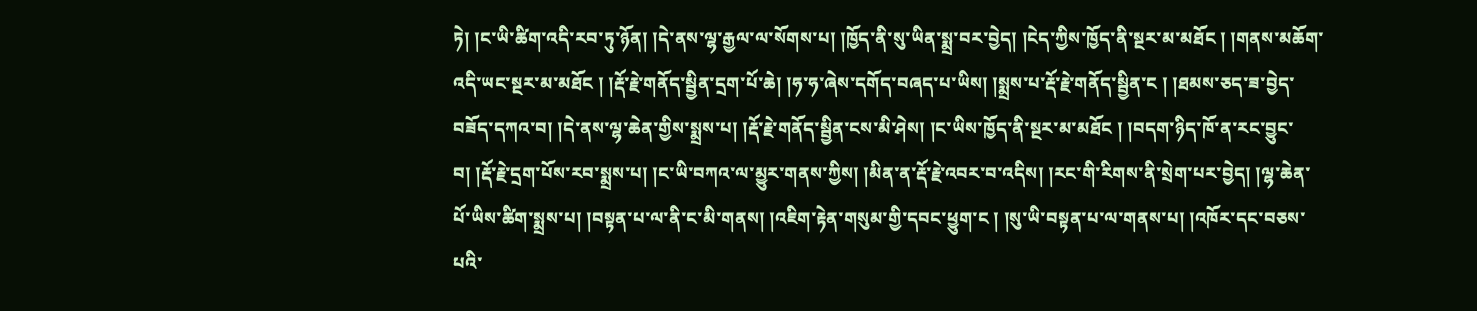ཏེ། །ང་ཡི་ཚིག་འདི་རབ་ཏུ་ཉོན། །དེ་ནས་ལྷ་རྒྱལ་ལ་སོགས་པ། །ཁྱོད་ནི་སུ་ཡིན་སྨྲ་བར་བྱེད། །ངེད་ཀྱིས་ཁྱོད་ནི་སྔར་མ་མཐོང ། །གནས་མཆོག་འདི་ཡང་སྔར་མ་མཐོང ། །རྡོ་རྗེ་གནོད་སྦྱིན་དྲག་པོ་ཆེ། །ཧ་ཧ་ཞེས་དགོད་བཞད་པ་ཡིས། །སྨྲས་པ་རྡོ་རྗེ་གནོད་སྦྱིན་ང ། །ཐམས་ཅད་ཟ་བྱེད་བཟོད་དཀའ་བ། །དེ་ནས་ལྷ་ཆེན་གྱིས་སྨྲས་པ། །རྡོ་རྗེ་གནོད་སྦྱིན་ངས་མི་ཤེས། །ང་ཡིས་ཁྱོད་ནི་སྔར་མ་མཐོང ། །བདག་ཉིད་ཁོ་ན་རང་བྱུང་བ། །རྡོ་རྗེ་དྲག་པོས་རབ་སྨྲས་པ། །ང་ཡི་བཀའ་ལ་མྱུར་གནས་ཀྱིས། །མིན་ན་རྡོ་རྗེ་འབར་བ་འདིས། །རང་གི་རིགས་ནི་སྲེག་པར་བྱེད། །ལྷ་ཆེན་པོ་ཡིས་ཚིག་སྨྲས་པ། །བསྟན་པ་ལ་ནི་ང་མི་གནས། །འཇིག་རྟེན་གསུམ་གྱི་དབང་ཕྱུག་ང ། །སུ་ཡི་བསྟན་པ་ལ་གནས་པ། །འཁོར་དང་བཅས་པའི་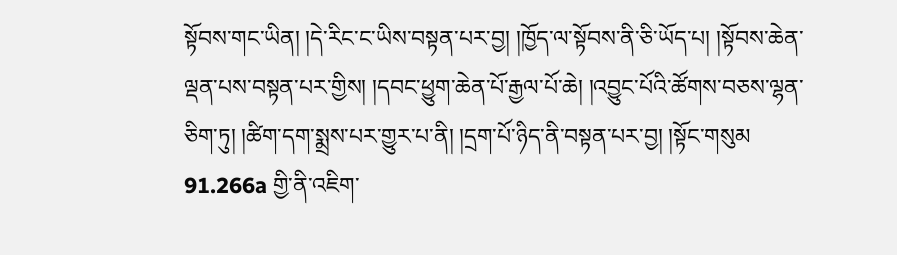སྟོབས་གང་ཡིན། །དེ་རིང་ང་ཡིས་བསྟན་པར་བྱ། །ཁྱོད་ལ་སྟོབས་ནི་ཅི་ཡོད་པ། །སྟོབས་ཆེན་ལྡན་པས་བསྟན་པར་གྱིས། །དབང་ཕྱུག་ཆེན་པོ་རྒྱལ་པོ་ཆེ། །འབྱུང་པོའི་ཚོགས་བཅས་ལྷན་ཅིག་ཏུ། །ཚིག་དག་སྨྲས་པར་གྱུར་པ་ནི། །དྲག་པོ་ཉིད་ནི་བསྟན་པར་བྱ། །སྟོང་གསུམ 91.266a གྱི་ནི་འཇིག་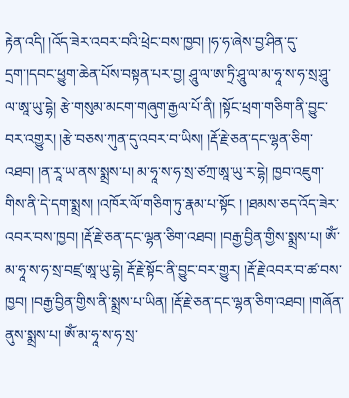རྟེན་འདི། །འོད་ཟེར་འབར་བའི་ཕྲེང་བས་ཁྱབ། །ཧ་ཧ་ཞེས་བྱ་ཤིན་དུ་དྲག་།དབང་ཕྱུག་ཆེན་པོས་བསྟན་པར་བྱ། ཤཱུ་ལ་ཨ་ཏྲི་ཤཱུ་ལ་མ་ཧཱ་ས་ཧ་སྲ་ཤཱུ་ལ་ཨཱ་ཡུ་དྷེ། རྩེ་གསུམ་མངག་གཞུག་རྒྱལ་པོ་ནི། །སྟོང་ཕྲག་གཅིག་ནི་བྱུང་བར་འགྱུར། །རྩེ་བཅས་ཀུན་དུ་འབར་བ་ཡིས། །རྡོ་རྗེ་ཅན་དང་ལྷན་ཅིག་འཐབ། །ན་རཱ་ཡ་ནས་སྨྲས་པ། མ་ཧཱ་ས་ཧ་སྲ་ཙཀྲ་ཨཱ་ཡུ་ར་དྷེ། ཁྱབ་འཇུག་གིས་ནི་དེ་དག་སྨྲས། །འཁོར་ལོ་གཅིག་ཏུ་རྣམ་པ་སྟོང ། །ཐམས་ཅད་འོད་ཟེར་འབར་བས་ཁྱབ། །རྡོ་རྗེ་ཅན་དང་ལྷན་ཅིག་འཐབ། །བརྒྱ་བྱིན་གྱིས་སྨྲས་པ། ཨོཾ་མ་ཧཱ་ས་ཧ་སྲ་བཛྲ་ཨཱ་ཡུ་དྷེ། རྡོ་རྗེ་སྟོང་ནི་བྱུང་བར་གྱུར། །རྡོ་རྗེ་འབར་བ་ཚ་བས་ཁྱབ། །བརྒྱ་བྱིན་གྱིས་ནི་སྨྲས་པ་ཡིན། །རྡོ་རྗེ་ཅན་དང་ལྷན་ཅིག་འཐབ། །གཞོན་ནུས་སྨྲས་པ། ཨོཾ་མ་ཧཱ་ས་ཧ་སྲ་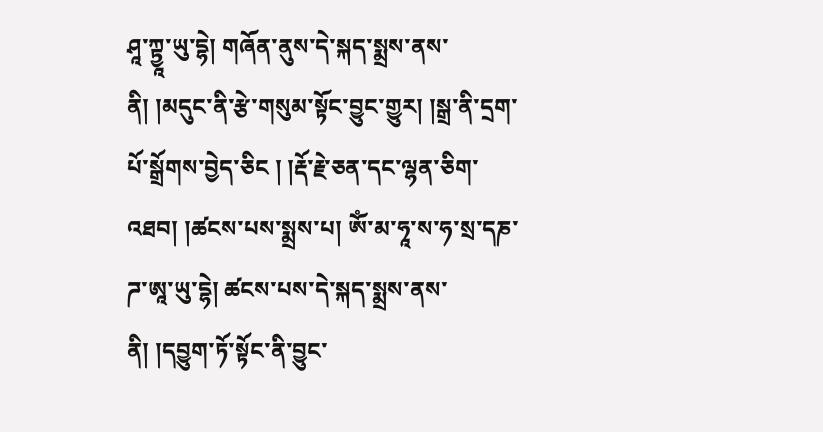ཤཱ་ཀྟྱཱ་ཡུ་དྷེ། གཞོན་ནུས་དེ་སྐད་སྨྲས་ནས་ནི། །མདུང་ནི་རྩེ་གསུམ་སྟོང་བྱུང་གྱུར། །སྒྲ་ནི་དྲག་པོ་སྒྲོགས་བྱེད་ཅིང ། །རྡོ་རྗེ་ཅན་དང་ལྷན་ཅིག་འཐབ། །ཚངས་པས་སྨྲས་པ། ཨོཾ་མ་ཧཱ་ས་ཧ་སྲ་དཎ་ཌ་ཨཱ་ཡུ་དྷེ། ཚངས་པས་དེ་སྐད་སྨྲས་ནས་ནི། །དབྱུག་ཏོ་སྟོང་ནི་བྱུང་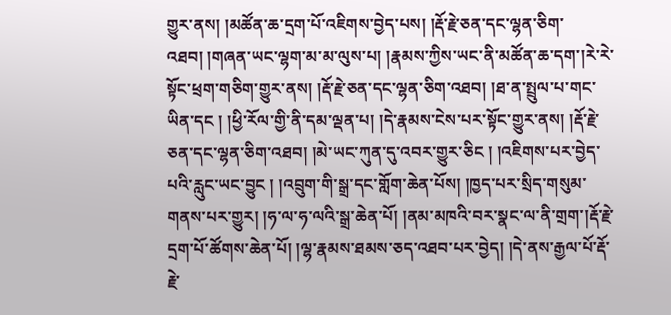གྱུར་ནས། །མཚོན་ཆ་དྲག་པོ་འཇིགས་བྱེད་པས། །རྡོ་རྗེ་ཅན་དང་ལྷན་ཅིག་འཐབ། །གཞན་ཡང་ལྷག་མ་མ་ལུས་པ། །རྣམས་ཀྱིས་ཡང་ནི་མཚོན་ཆ་དག་།རེ་རེ་སྟོང་ཕྲག་གཅིག་གྱུར་ནས། །རྡོ་རྗེ་ཅན་དང་ལྷན་ཅིག་འཐབ། །ཐ་ན་སྤྲུལ་པ་གང་ཡིན་དང ། །ཕྱི་རོལ་གྱི་ནི་དམ་ལྡན་པ། །དེ་རྣམས་ངེས་པར་སྟོང་གྱུར་ནས། །རྡོ་རྗེ་ཅན་དང་ལྷན་ཅིག་འཐབ། །མེ་ཡང་ཀུན་དུ་འབར་གྱུར་ཅིང ། །འཇིགས་པར་བྱེད་པའི་རླུང་ཡང་བྱུང ། །འབྲུག་གི་སྒྲ་དང་གློག་ཆེན་པོས། །ཁྱད་པར་སྲིད་གསུམ་གནས་པར་གྱུར། །ཧ་ལ་ཧ་ལའི་སྒྲ་ཆེན་པོ། །ནམ་མཁའི་བར་སྣང་ལ་ནི་གྲག་།རྡོ་རྗེ་དྲག་པོ་ཚོགས་ཆེན་པོ། །ལྷ་རྣམས་ཐམས་ཅད་འཐབ་པར་བྱེད། །དེ་ནས་རྒྱལ་པོ་རྡོ་རྗེ་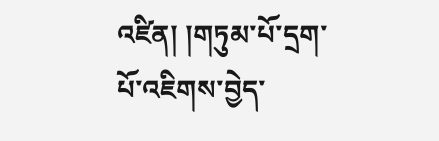འཛིན། །གཏུམ་པོ་དྲག་པོ་འཇིགས་བྱེད་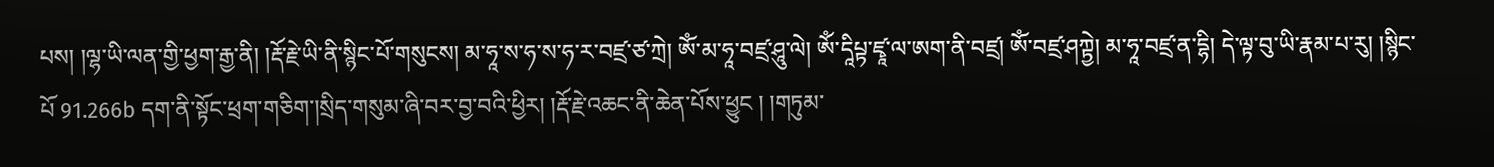པས། །ལྷ་ཡི་ལན་གྱི་ཕྱག་རྒྱ་ནི། །རྡོ་རྗེ་ཡི་ནི་སྙིང་པོ་གསུངས། མ་ཧཱ་ས་ཧ་ས་ཧ་ར་བཛྲ་ཙ་ཀྲེ། ཨོཾ་མ་ཧཱ་བཛྲ་ཤཱུ་ལེ། ཨོཾ་དཱིཔྟ་ཛྭཱ་ལ་ཨག་ནི་བཛྲ། ཨོཾ་བཛྲ་ཤཀྟྱེ། མ་ཧཱ་བཛྲ་ན་དྷི། དེ་ལྟ་བུ་ཡི་རྣམ་པ་རུ། །སྙིང་པོ 91.266b དག་ནི་སྟོང་ཕྲག་གཅིག་།སྲིད་གསུམ་ཞི་བར་བྱ་བའི་ཕྱིར། །རྡོ་རྗེ་འཆང་ནི་ཆེན་པོས་ཕྱུང ། །གཏུམ་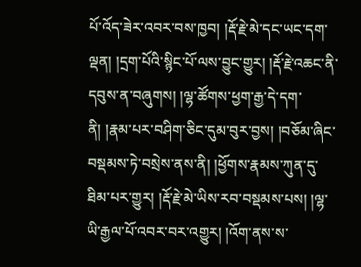པོ་འོད་ཟེར་འབར་བས་ཁྱབ། །རྡོ་རྗེ་མེ་དང་ཡང་དག་ལྡན། །དྲག་པོའི་སྙིང་པོ་ལས་བྱུང་གྱུར། །རྡོ་རྗེ་འཆང་ནི་དབུས་ན་བཞུགས། །ལྷ་ཚོགས་ཕྱག་རྒྱ་དེ་དག་ནི། །རྣམ་པར་བཤིག་ཅིང་དུམ་བུར་བྱས། །བཅོམ་ཞིང་བསྡམས་ཏེ་བསྲེས་ནས་ནི། །ཕྱོགས་རྣམས་ཀུན་དུ་ཐིམ་པར་གྱུར། །རྡོ་རྗེ་མེ་ཡིས་རབ་བསྡམས་པས། །ལྷ་ཡི་རྒྱལ་པོ་འབར་བར་འགྱུར། །འོག་ནས་ས་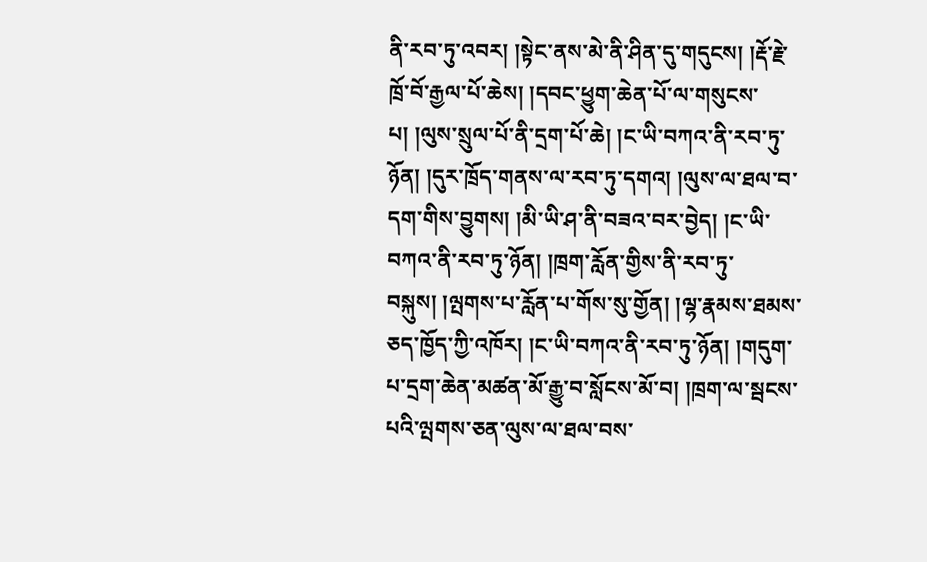ནི་རབ་ཏུ་འབར། །སྟེང་ནས་མེ་ནི་ཤིན་དུ་གདུངས། །རྡོ་རྗེ་ཁྲོ་བོ་རྒྱལ་པོ་ཆེས། །དབང་ཕྱུག་ཆེན་པོ་ལ་གསུངས་པ། །ལུས་སྲུལ་པོ་ནི་དྲག་པོ་ཆེ། །ང་ཡི་བཀའ་ནི་རབ་ཏུ་ཉོན། །དུར་ཁྲོད་གནས་ལ་རབ་ཏུ་དགའ། །ལུས་ལ་ཐལ་བ་དག་གིས་བྱུགས། །མི་ཡི་ཤ་ནི་བཟའ་བར་བྱེད། །ང་ཡི་བཀའ་ནི་རབ་ཏུ་ཉོན། །ཁྲག་རློན་གྱིས་ནི་རབ་ཏུ་བསྐུས། །ལྤགས་པ་རློན་པ་གོས་སུ་གྱོན། །ལྷ་རྣམས་ཐམས་ཅད་ཁྱོད་ཀྱི་འཁོར། །ང་ཡི་བཀའ་ནི་རབ་ཏུ་ཉོན། །གདུག་པ་དྲག་ཆེན་མཚན་མོ་རྒྱུ་བ་སློངས་མོ་བ། །ཁྲག་ལ་སྦངས་པའི་ལྤགས་ཅན་ལུས་ལ་ཐལ་བས་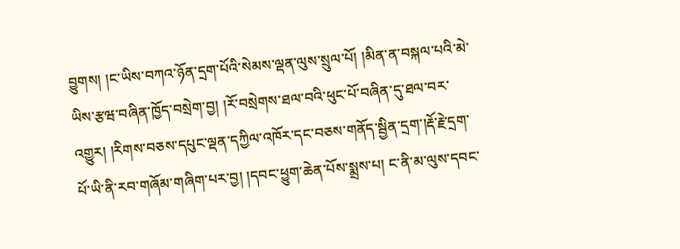བྱུགས། །ང་ཡིས་བཀའ་ཉོན་དྲག་པོའི་སེམས་ལྡན་ལུས་སྲུལ་པོ། །མིན་ན་བསྐལ་པའི་མེ་ཡིས་རྩཝ་བཞིན་ཁྱོད་བསྲེག་བྱ། །རོ་བསྲེགས་ཐལ་བའི་ཕུང་པོ་བཞིན་དུ་ཐལ་བར་འགྱུར། །རིགས་བཅས་དཔུང་ལྡན་དཀྱིལ་འཁོར་དང་བཅས་གནོད་སྦྱིན་དྲག་།རྡོ་རྗེ་དྲག་པོ་ཡི་ནི་རབ་གཞོམ་གཞིག་པར་བྱ། །དབང་ཕྱུག་ཆེན་པོས་སྨྲས་པ། ང་ནི་མ་ལུས་དབང་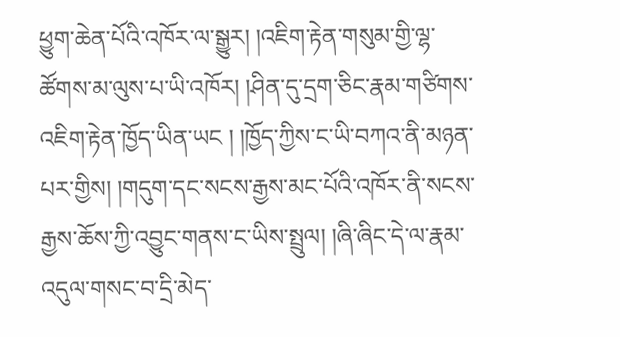ཕྱུག་ཆེན་པོའི་འཁོར་ལ་སྒྱུར། །འཇིག་རྟེན་གསུམ་གྱི་ལྷ་ཚོགས་མ་ལུས་པ་ཡི་འཁོར། །ཤིན་དུ་དྲག་ཅིང་རྣམ་གཙིགས་འཇིག་རྟེན་ཁྱོད་ཡིན་ཡང ། །ཁྱོད་ཀྱིས་ང་ཡི་བཀའ་ནི་མཉན་པར་གྱིས། །གདུག་དང་སངས་རྒྱས་མང་པོའི་འཁོར་ནི་སངས་རྒྱས་ཆོས་ཀྱི་འབྱུང་གནས་ང་ཡིས་སྤྲུལ། །ཞི་ཞིང་དེ་ལ་རྣམ་འདུལ་གསང་བ་དྲི་མེད་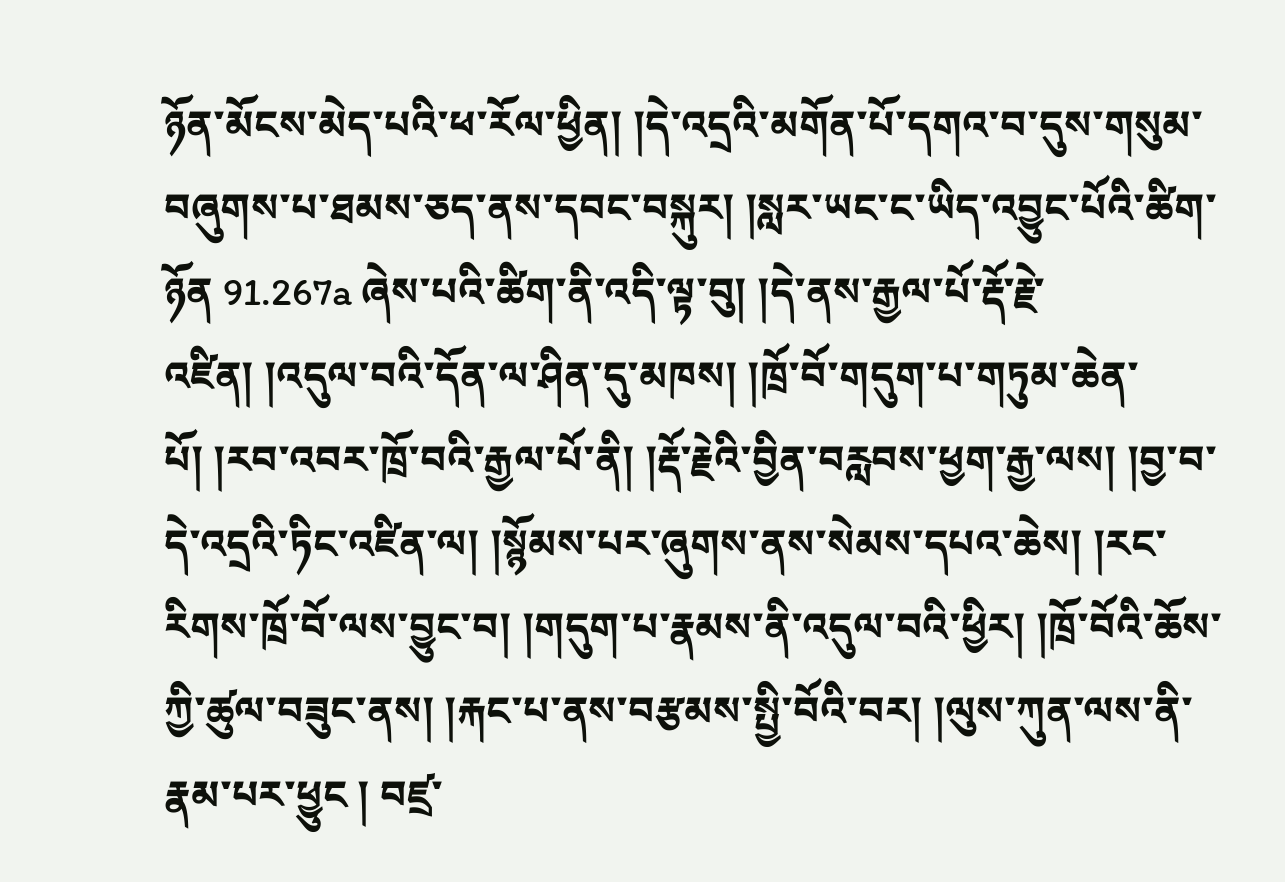ཉོན་མོངས་མེད་པའི་ཕ་རོལ་ཕྱིན། །དེ་འདྲའི་མགོན་པོ་དགའ་བ་དུས་གསུམ་བཞུགས་པ་ཐམས་ཅད་ནས་དབང་བསྐུར། །སླར་ཡང་ང་ཡིད་འབྱུང་པོའི་ཚིག་ཉོན 91.267a ཞེས་པའི་ཚིག་ནི་འདི་ལྟ་བུ། །དེ་ནས་རྒྱལ་པོ་རྡོ་རྗེ་འཛིན། །འདུལ་བའི་དོན་ལ་ཤིན་དུ་མཁས། །ཁྲོ་བོ་གདུག་པ་གཏུམ་ཆེན་པོ། །རབ་འབར་ཁྲོ་བའི་རྒྱལ་པོ་ནི། །རྡོ་རྗེའི་བྱིན་བརླབས་ཕྱག་རྒྱ་ལས། །བྱ་བ་དེ་འདྲའི་ཏིང་འཛིན་ལ། །སྙོམས་པར་ཞུགས་ནས་སེམས་དཔའ་ཆེས། །རང་རིགས་ཁྲོ་བོ་ལས་བྱུང་བ། །གདུག་པ་རྣམས་ནི་འདུལ་བའི་ཕྱིར། །ཁྲོ་བོའི་ཆོས་ཀྱི་ཚུལ་བཟུང་ནས། །རྐང་པ་ནས་བརྩམས་སྤྱི་བོའི་བར། །ལུས་ཀུན་ལས་ནི་རྣམ་པར་ཕྱུང ། བཛྲ་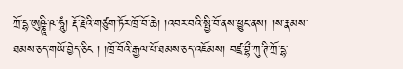ཀྲོ་དྷ་ཨུཥྞཱི་ཥ་ཧཱུཾ། རྡོ་རྗེའི་གཙུག་ཏོར་ཁྲོ་བོ་ཆེ། །འབར་བའི་སྤྱི་བོ་ནས་ཕྱུང་ནས། །ས་རྣམས་ཐམས་ཅད་གཡོ་བྱེད་ཅིང ། །ཁྲོ་བོའི་རྒྱལ་པོ་ཐམས་ཅད་འཇོམས། བཛྲ་བྷྀ་ཀུ་ཊི་ཀྲོ་དྷ་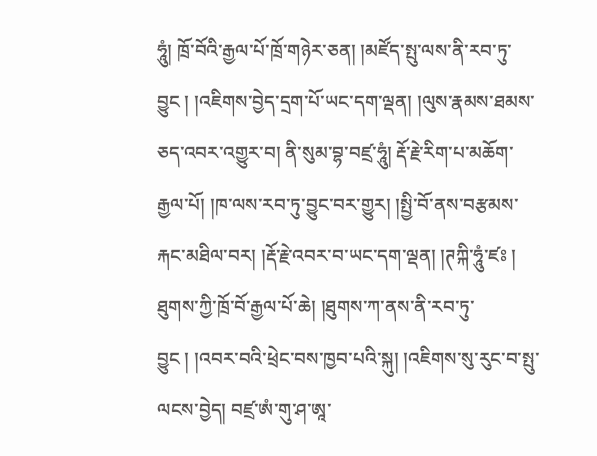ཧཱུཾ། ཁྲོ་བོའི་རྒྱལ་པོ་ཁྲོ་གཉེར་ཅན། །མཛོད་སྤུ་ལས་ནི་རབ་ཏུ་བྱུང ། །འཇིགས་བྱེད་དྲག་པོ་ཡང་དག་ལྡན། །ལུས་རྣམས་ཐམས་ཅད་འབར་འགྱུར་བ། ནི་སུམ་བྷ་བཛྲ་ཧཱུཾ། རྡོ་རྗེ་རིག་པ་མཆོག་རྒྱལ་པོ། །ཁ་ལས་རབ་ཏུ་བྱུང་བར་གྱུར། །སྤྱི་བོ་ནས་བརྩམས་རྐང་མཐིལ་བར། །རྡོ་རྗེ་འབར་བ་ཡང་དག་ལྡན། །ཊཀྐི་ཧཱུཾ་ཛཿ ། ཐུགས་ཀྱི་ཁྲོ་བོ་རྒྱལ་པོ་ཆེ། །ཐུགས་ཀ་ནས་ནི་རབ་ཏུ་བྱུང ། །འབར་བའི་ཕྲེང་བས་ཁྱབ་པའི་སྐུ། །འཇིགས་སུ་རུང་བ་སྤུ་ལངས་བྱེད། བཛྲ་ཨཾ་གུ་ཤ་ཨཱ་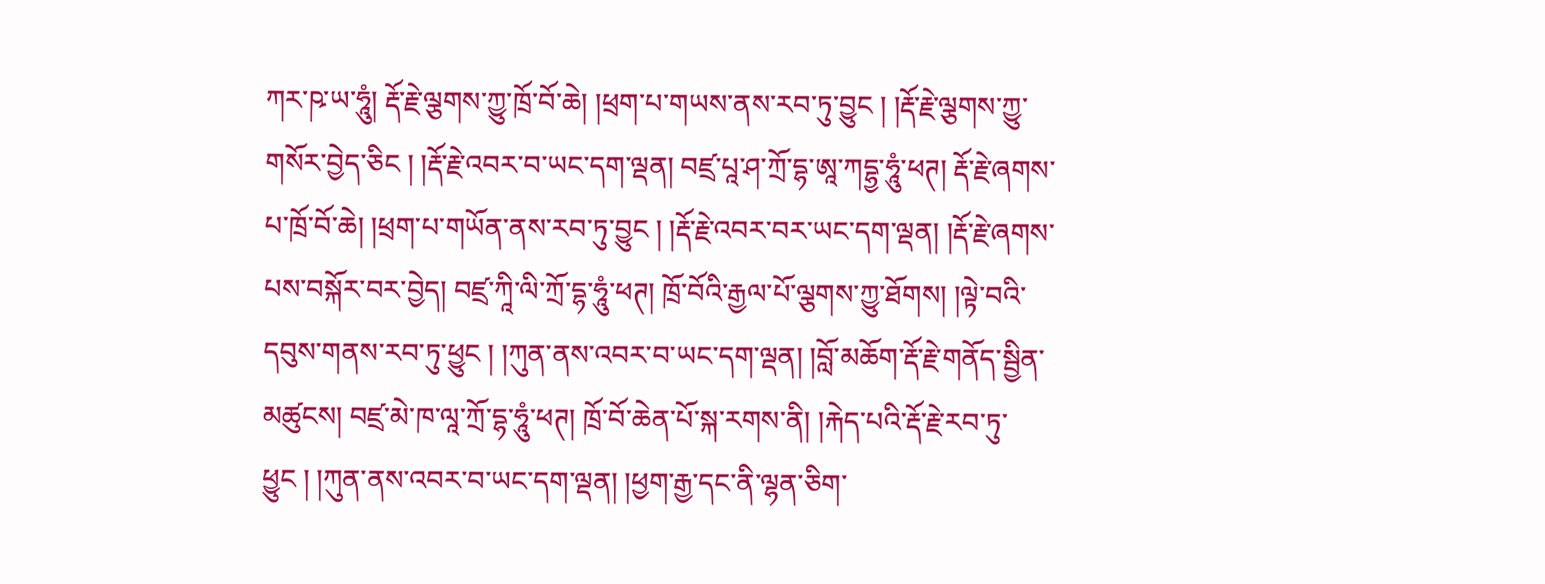ཀར་ཥ་ཡ་ཧཱུཾ། རྡོ་རྗེ་ལྕགས་ཀྱུ་ཁྲོ་བོ་ཆེ། །ཕྲག་པ་གཡས་ནས་རབ་ཏུ་བྱུང ། །རྡོ་རྗེ་ལྕགས་ཀྱུ་གསོར་བྱེད་ཅིང ། །རྡོ་རྗེ་འབར་བ་ཡང་དག་ལྡན། བཛྲ་པཱ་ཤ་ཀྲོ་དྷ་ཨཱ་ཀདྷྱ་ཧཱུཾ་ཕཊ། རྡོ་རྗེ་ཞགས་པ་ཁྲོ་བོ་ཆེ། །ཕྲག་པ་གཡོན་ནས་རབ་ཏུ་བྱུང ། །རྡོ་རྗེ་འབར་བར་ཡང་དག་ལྡན། །རྡོ་རྗེ་ཞགས་པས་བསྐོར་བར་བྱེད། བཛྲ་ཀཱི་ལི་ཀྲོ་དྷ་ཧཱུཾ་ཕཊ། ཁྲོ་བོའི་རྒྱལ་པོ་ལྕགས་ཀྱུ་ཐོགས། །ལྟེ་བའི་དབུས་གནས་རབ་ཏུ་ཕྱུང ། །ཀུན་ནས་འབར་བ་ཡང་དག་ལྡན། །བློ་མཆོག་རྡོ་རྗེ་གནོད་སྦྱིན་མཚུངས། བཛྲ་མེ་ཁ་ལཱ་ཀྲོ་དྷ་ཧཱུཾ་ཕཊ། ཁྲོ་བོ་ཆེན་པོ་སྐ་རགས་ནི། །རྐེད་པའི་རྡོ་རྗེ་རབ་ཏུ་ཕྱུང ། །ཀུན་ནས་འབར་བ་ཡང་དག་ལྡན། །ཕྱག་རྒྱ་དང་ནི་ལྷན་ཅིག་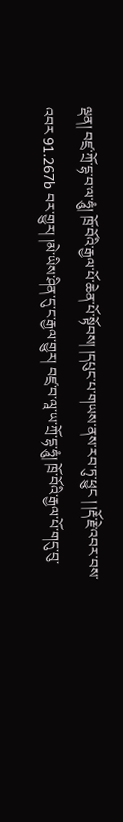ལྡན། བཛྲ་ཀྲོ་དྷ་བ་ལ་ཧཱུཾ། ཁྲོ་བོའི་རྒྱལ་པོ་ཆེན་པོ་སྟོབས། །དཔུང་པ་གཡས་ནས་རབ་ཏུ་ཕྱུང ། །རྡོ་རྗེ་འབར་བས་འབར 91.267b བར་གྱུར། །མེ་ཡིས་ཤིན་དུ་ང་རྒྱལ་གྱུར། བཛྲ་བ་ལཱ་ཡ་ཀྲོ་དྷ་ཧཱུཾ། ཁྲོ་བོའི་རྒྱལ་པོ་གདུ་བུ་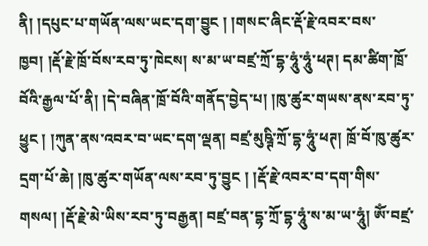ནི། །དཔུང་པ་གཡོན་ལས་ཡང་དག་བྱུང ། །གསང་ཞིང་རྡོ་རྗེ་འབར་བས་ཁྱབ། །རྡོ་རྗེ་ཁྲོ་བོས་རབ་ཏུ་ཁེངས། ས་མ་ཡ་བཛྲ་ཀྲོ་དྷ་ཧཱུཾ་ཧཱུཾ་ཕཊ། དམ་ཚིག་ཁྲོ་བོའི་རྒྱལ་པོ་ནི། །དེ་བཞིན་ཁྲོ་བོའི་གནོད་བྱེད་པ། །ཁུ་ཚུར་གཡས་ནས་རབ་ཏུ་ཕྱུང ། །ཀུན་ནས་འབར་བ་ཡང་དག་ལྡན། བཛྲ་མུཥྚི་ཀྲོ་དྷ་ཧཱུཾ་ཕཊ། ཁྲོ་བོ་ཁུ་ཚུར་དྲག་པོ་ཆེ། །ཁུ་ཚུར་གཡོན་ལས་རབ་ཏུ་བྱུང ། །རྡོ་རྗེ་འབར་བ་དག་གིས་གསལ། །རྡོ་རྗེ་མེ་ཡིས་རབ་ཏུ་བརྒྱན། བཛྲ་བན་དྷ་ཀྲོ་དྷ་ཧཱུཾ་ས་མ་ཡ་ཧཱུཾ། ཨོཾ་བཛྲ་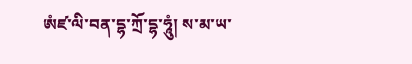ཨཾཛ་ལི་བན་དྷ་ཀྲོ་དྷ་ཧཱུཾ། ས་མ་ཡ་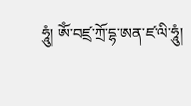ཧཱུཾ། ཨོཾ་བཛྲ་ཀྲོ་དྷ་ཨན་ཛ་ལི་ཧཱུཾ།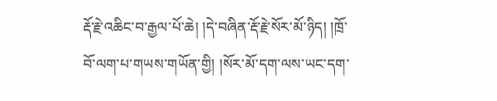རྡོ་རྗེ་འཆིང་བ་རྒྱལ་པོ་ཆེ། །དེ་བཞིན་རྡོ་རྗེ་སོར་མོ་ཉིད། །ཁྲོ་བོ་ལག་པ་གཡས་གཡོན་གྱི། །སོར་མོ་དག་ལས་ཡང་དག་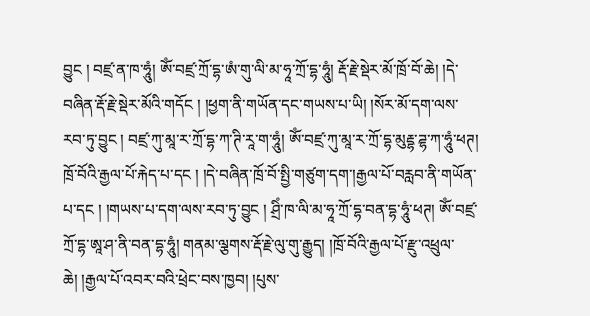བྱུང ། བཛྲ་ན་ཁ་ཧཱུཾ། ཨོཾ་བཛྲ་ཀྲོ་དྷ་ཨཾ་གུ་ལི་མ་ཧཱ་ཀྲོ་དྷ་ཧཱུཾ། རྡོ་རྗེ་སྡེར་མོ་ཁྲོ་བོ་ཆེ། །དེ་བཞིན་རྡོ་རྗེ་སྡེར་མོའི་གདོང ། །ཕྱག་ནི་གཡོན་དང་གཡས་པ་ཡི། །སོར་མོ་དག་ལས་རབ་ཏུ་བྱུང ། བཛྲ་ཀུ་མཱ་ར་ཀྲོ་དྷ་ཀ་ཊི་རཱ་ག་ཧཱུཾ། ཨོཾ་བཛྲ་ཀུ་མཱ་ར་ཀྲོ་དྷ་མུརྡྷ་ཌྷ་ཀ་ཧཱུཾ་ཕཊ། ཁྲོ་བོའི་རྒྱལ་པོ་རྐེད་པ་དང ། །དེ་བཞིན་ཁྲོ་བོ་སྤྱི་གཙུག་དག་།རྒྱལ་པོ་བརླབ་ནི་གཡོན་པ་དང ། །གཡས་པ་དག་ལས་རབ་ཏུ་བྱུང ། ཤྲིཾ་ཁ་ལི་མ་ཧཱ་ཀྲོ་དྷ་བན་དྷ་ཧཱུཾ་ཕཊ། ཨོཾ་བཛྲ་ཀྲོ་དྷ་ཨཱ་ཤ་ནི་བན་དྷ་ཧཱུཾ། གནམ་ལྕགས་རྡོ་རྗེ་ལུ་གུ་རྒྱུད། །ཁྲོ་བོའི་རྒྱལ་པོ་རྫུ་འཕྲུལ་ཆེ། །རྒྱལ་པོ་འབར་བའི་ཕྲེང་བས་ཁྱབ། །པུས་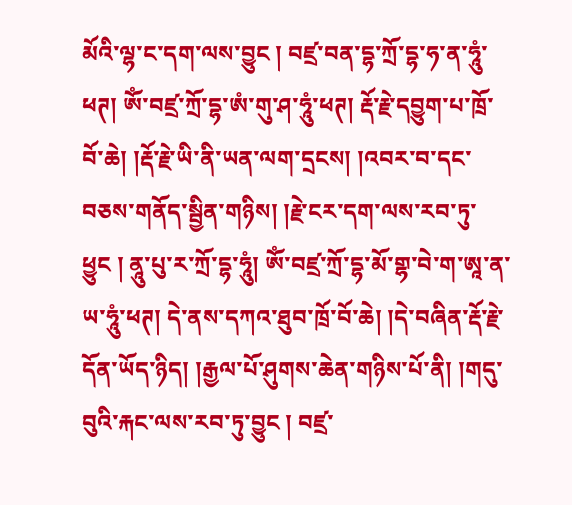མོའི་ལྷ་ང་དག་ལས་བྱུང ། བཛྲ་བན་དྷ་ཀྲོ་དྷ་ཧ་ན་ཧཱུཾ་ཕཊ། ཨོཾ་བཛྲ་ཀྲོ་དྷ་ཨཾ་གུ་ཤ་ཧཱུཾ་ཕཊ། རྡོ་རྗེ་དབྱུག་པ་ཁྲོ་བོ་ཆེ། །རྡོ་རྗེ་ཡི་ནི་ཡན་ལག་དྲངས། །འབར་བ་དང་བཅས་གནོད་སྦྱིན་གཉིས། །རྗེ་ངར་དག་ལས་རབ་ཏུ་ཕྱུང ། ནཱུ་པུ་ར་ཀྲོ་དྷ་ཧཱུཾ། ཨོཾ་བཛྲ་ཀྲོ་དྷ་མོ་གྷ་བེ་ག་ཨཱ་ན་ཡ་ཧཱུཾ་ཕཊ། དེ་ནས་དཀའ་ཐུབ་ཁྲོ་བོ་ཆེ། །དེ་བཞིན་རྡོ་རྗེ་དོན་ཡོད་ཉིད། །རྒྱལ་པོ་ཤུགས་ཆེན་གཉིས་པོ་ནི། །གདུ་བུའི་རྐང་ལས་རབ་ཏུ་བྱུང ། བཛྲ་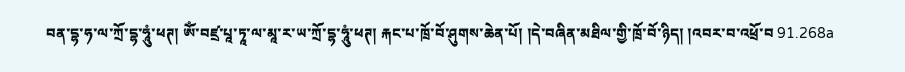བན་དྷ་ཧ་ལ་ཀྲོ་དྷ་ཧཱུཾ་ཕཊ། ཨོཾ་བཛྲ་པཱ་ཏཱ་ལ་མཱ་ར་ཡ་ཀྲོ་དྷ་ཧཱུཾ་ཕཊ། རྐང་པ་ཁྲོ་བོ་ཤུགས་ཆེན་པོ། །དེ་བཞིན་མཐིལ་གྱི་ཁྲོ་བོ་ཉིད། །འབར་བ་འཕྲོ་བ 91.268a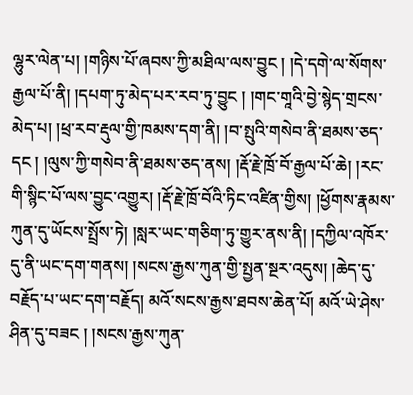ལྷུར་ལེན་པ། །གཉིས་པོ་ཞབས་ཀྱི་མཐིལ་ལས་བྱུང ། །དེ་དགེ་ལ་སོགས་རྒྱལ་པོ་ནི། །དཔག་ཏུ་མེད་པར་རབ་ཏུ་བྱུང ། །གང་གཱའི་བྱེ་སྙེད་གྲངས་མེད་པ། །ཕྲ་རབ་རྡུལ་གྱི་ཁམས་དག་ནི། །བ་སྤུའི་གསེབ་ནི་ཐམས་ཅད་དང ། །ལུས་ཀྱི་གསེབ་ནི་ཐམས་ཅད་ནས། །རྡོ་རྗེ་ཁྲོ་བོ་རྒྱལ་པོ་ཆེ། །རང་གི་སྙིང་པོ་ལས་བྱུང་འགྱུར། །རྡོ་རྗེ་ཁྲོ་བོའི་ཏིང་འཛིན་གྱིས། །ཕྱོགས་རྣམས་ཀུན་དུ་ཡོངས་སྤྲོས་ཏེ། །སླར་ཡང་གཅིག་ཏུ་གྱུར་ནས་ནི། །དཀྱིལ་འཁོར་དུ་ནི་ཡང་དག་གནས། །སངས་རྒྱས་ཀུན་གྱི་སྤྱན་སྔར་འདུས། །ཆེད་དུ་བརྗོད་པ་ཡང་དག་བརྗོད། མའོ་སངས་རྒྱས་ཐབས་ཆེན་པོ། མའོ་ཡེ་ཤེས་ཤིན་དུ་བཟང ། །སངས་རྒྱས་ཀུན་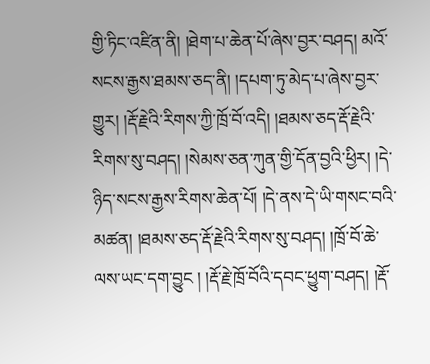གྱི་ཏིང་འཛིན་ནི། །ཐེག་པ་ཆེན་པོ་ཞེས་བྱར་བཤད། མའོ་སངས་རྒྱས་ཐམས་ཅད་ནི། །དཔག་ཏུ་མེད་པ་ཞེས་བྱར་གྱུར། །རྡོ་རྗེའི་རིགས་ཀྱི་ཁྲོ་བོ་འདི། །ཐམས་ཅད་རྡོ་རྗེའི་རིགས་སུ་བཤད། །སེམས་ཅན་ཀུན་གྱི་དོན་བྱའི་ཕྱིར། །དེ་ཉིད་སངས་རྒྱས་རིགས་ཆེན་པོ། །དེ་ནས་དེ་ཡི་གསང་བའི་མཚན། །ཐམས་ཅད་རྡོ་རྗེའི་རིགས་སུ་བཤད། །ཁྲོ་བོ་ཆེ་ལས་ཡང་དག་བྱུང ། །རྡོ་རྗེ་ཁྲོ་བོའི་དབང་ཕྱུག་བཤད། །རྡོ་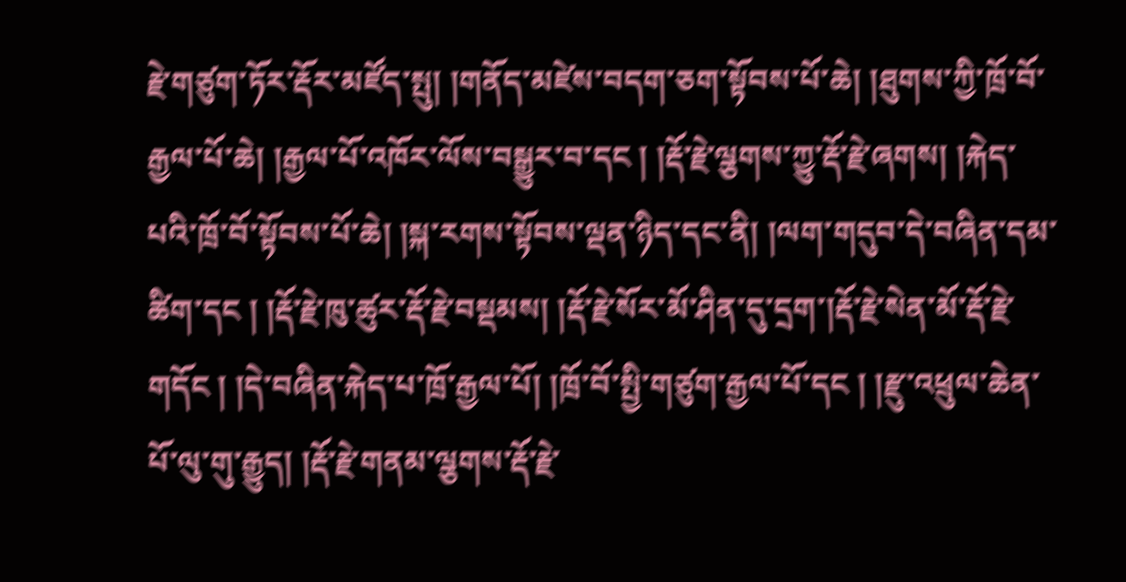རྗེ་གཙུག་ཏོར་རྡོར་མཛོད་སྤུ། །གནོད་མཛེས་བདག་ཅག་སྟོབས་པོ་ཆེ། །ཐུགས་ཀྱི་ཁྲོ་བོ་རྒྱལ་པོ་ཆེ། །རྒྱལ་པོ་འཁོར་ལོས་བསྒྱུར་བ་དང ། །རྡོ་རྗེ་ལྕགས་ཀྱུ་རྡོ་རྗེ་ཞགས། །རྐེད་པའི་ཁྲོ་བོ་སྟོབས་པོ་ཆེ། །སྐ་རགས་སྟོབས་ལྡན་ཉིད་དང་ནི། །ལག་གདུབ་དེ་བཞིན་དམ་ཚིག་དང ། །རྡོ་རྗེ་ཁུ་ཚུར་རྡོ་རྗེ་བསྡམས། །རྡོ་རྗེ་སོར་མོ་ཤིན་དུ་དྲག་།རྡོ་རྗེ་སེན་མོ་རྡོ་རྗེ་གདོང ། །དེ་བཞིན་རྐེད་པ་ཁྲོ་རྒྱལ་པོ། །ཁྲོ་བོ་སྤྱི་གཙུག་རྒྱལ་པོ་དང ། །རྫུ་འཕྲུལ་ཆེན་པོ་ལུ་གུ་རྒྱུད། །རྡོ་རྗེ་གནམ་ལྕགས་རྡོ་རྗེ་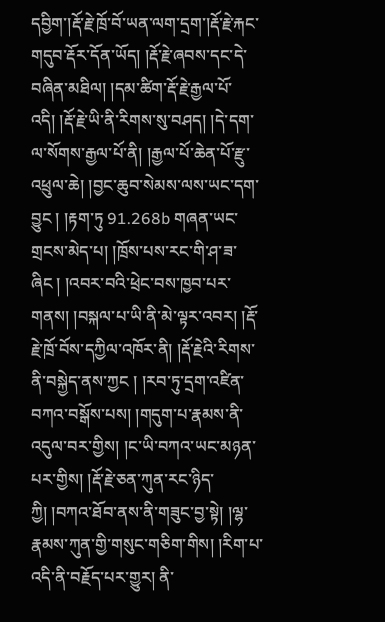དབྱིག་།རྡོ་རྗེ་ཁྲོ་བོ་ཡན་ལག་དྲག་།རྡོ་རྗེ་རྐང་གདུབ་རྡོར་དོན་ཡོད། །རྡོ་རྗེ་ཞབས་དང་དེ་བཞིན་མཐིལ། །དམ་ཚིག་རྡོ་རྗེ་རྒྱལ་པོ་འདི། །རྡོ་རྗེ་ཡི་ནི་རིགས་སུ་བཤད། །དེ་དག་ལ་སོགས་རྒྱལ་པོ་ནི། །རྒྱལ་པོ་ཆེན་པོ་རྫུ་འཕྲུལ་ཆེ། །བྱང་ཆུབ་སེམས་ལས་ཡང་དག་བྱུང ། །རྟག་ཏུ 91.268b གཞན་ཡང་གྲངས་མེད་པ། །ཁྲོས་པས་རང་གི་ཤ་ཟ་ཞིང ། །འབར་བའི་ཕྲེང་བས་ཁྱབ་པར་གནས། །བསྐལ་པ་ཡི་ནི་མེ་ལྟར་འབར། །རྡོ་རྗེ་ཁྲོ་བོས་དཀྱིལ་འཁོར་ནི། །རྡོ་རྗེའི་རིགས་ནི་བསྐྱེད་ནས་ཀྱང ། །རབ་ཏུ་དྲག་འཛིན་བཀའ་བསྒོས་པས། །གདུག་པ་རྣམས་ནི་འདུལ་བར་གྱིས། །ང་ཡི་བཀའ་ཡང་མཉན་པར་གྱིས། །རྡོ་རྗེ་ཅན་ཀུན་རང་ཉིད་ཀྱི། །བཀའ་ཐོབ་ནས་ནི་གཟུང་བྱ་སྟེ། །ལྷ་རྣམས་ཀུན་གྱི་གསུང་གཅིག་གིས། །རིག་པ་འདི་ནི་བརྗོད་པར་གྱུར། ནི་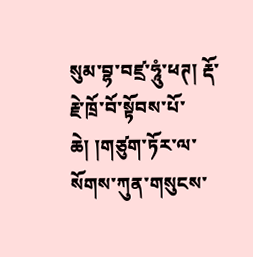སུམ་བྷ་བཛྲ་ཧཱུཾ་ཕཊ། རྡོ་རྗེ་ཁྲོ་བོ་སྟོབས་པོ་ཆེ། །གཙུག་ཏོར་ལ་སོགས་ཀུན་གསུངས་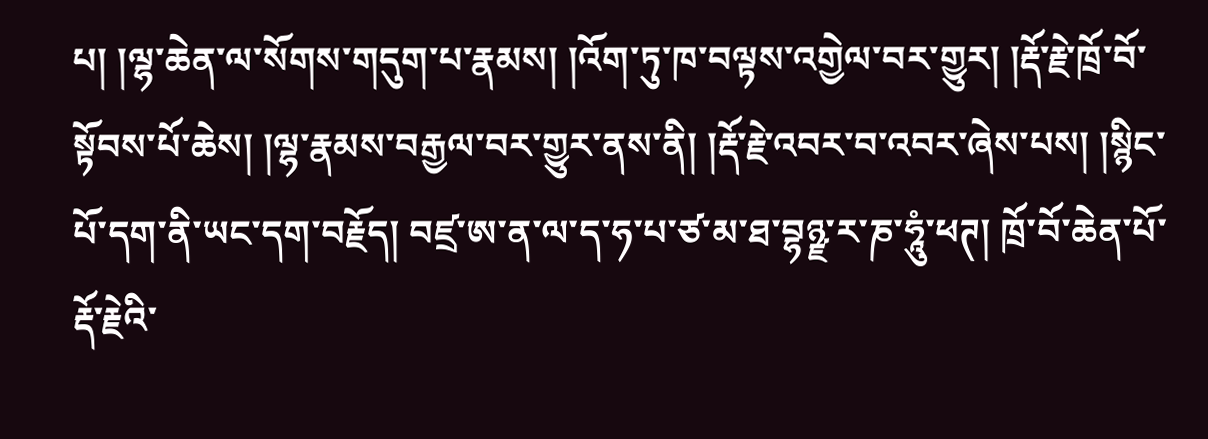པ། །ལྷ་ཆེན་ལ་སོགས་གདུག་པ་རྣམས། །འོག་ཏུ་ཁ་བལྟས་འགྱེལ་བར་གྱུར། །རྡོ་རྗེ་ཁྲོ་བོ་སྟོབས་པོ་ཆེས། །ལྷ་རྣམས་བརྒྱལ་བར་གྱུར་ནས་ནི། །རྡོ་རྗེ་འབར་བ་འབར་ཞེས་པས། །སྙིང་པོ་དག་ནི་ཡང་དག་བརྗོད། བཛྲ་ཨ་ན་ལ་ད་ཧ་པ་ཙ་མ་ཐ་བྷཉྫ་ར་ཎ་ཧཱུཾ་ཕཊ། ཁྲོ་བོ་ཆེན་པོ་རྡོ་རྗེའི་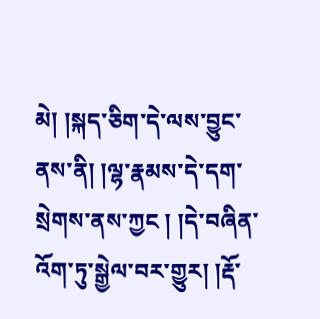མེ། །སྐད་ཅིག་དེ་ལས་བྱུང་ནས་ནི། །ལྷ་རྣམས་དེ་དག་སྲེགས་ནས་ཀྱང ། །དེ་བཞིན་འོག་ཏུ་སྒྱེལ་བར་གྱུར། །རྡོ་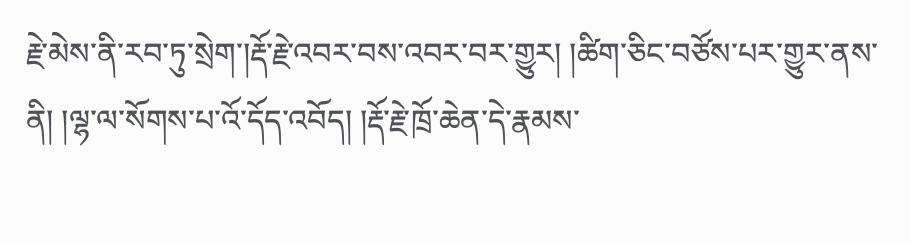རྗེ་མེས་ནི་རབ་ཏུ་སྲེག་།རྡོ་རྗེ་འབར་བས་འབར་བར་གྱུར། །ཚིག་ཅིང་བཙོས་པར་གྱུར་ནས་ནི། །ལྷ་ལ་སོགས་པ་འོ་དོད་འབོད། །རྡོ་རྗེ་ཁྲོ་ཆེན་དེ་རྣམས་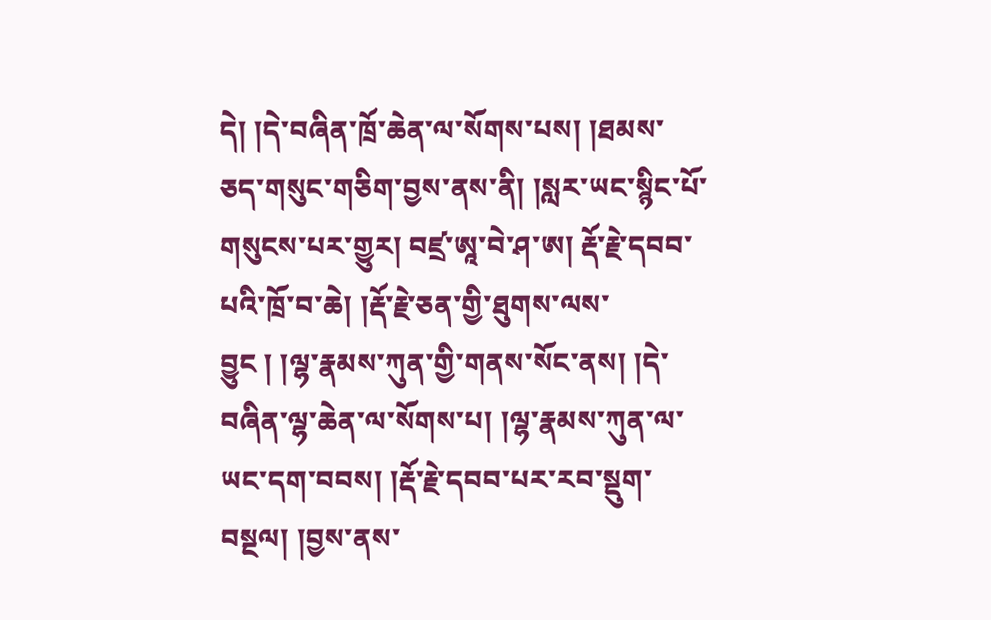དེ། །དེ་བཞིན་ཁྲོ་ཆེན་ལ་སོགས་པས། །ཐམས་ཅད་གསུང་གཅིག་བྱས་ནས་ནི། །སླར་ཡང་སྙིང་པོ་གསུངས་པར་གྱུར། བཛྲ་ཨཱ་བེ་ཤ་ཨ། རྡོ་རྗེ་དབབ་པའི་ཁྲོ་བ་ཆེ། །རྡོ་རྗེ་ཅན་གྱི་ཐུགས་ལས་བྱུང ། །ལྷ་རྣམས་ཀུན་གྱི་གནས་སོང་ནས། །དེ་བཞིན་ལྷ་ཆེན་ལ་སོགས་པ། །ལྷ་རྣམས་ཀུན་ལ་ཡང་དག་བབས། །རྡོ་རྗེ་དབབ་པར་རབ་སྡུག་བསྔལ། །བྱས་ནས་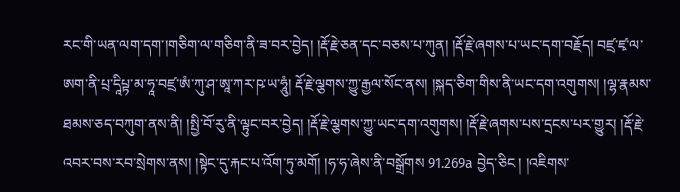རང་གི་ཡན་ལག་དག་།གཅིག་ལ་གཅིག་ནི་ཟ་བར་བྱེད། །རྡོ་རྗེ་ཅན་དང་བཅས་པ་ཀུན། །རྡོ་རྗེ་ཞགས་པ་ཡང་དག་བརྗོད། བཛྲ་ཛྭ་ལ་ཨག་ནི་པྲ་དཱིཔྟ་མ་ཧཱ་བཛྲ་ཨཾ་ཀུ་ཤ་ཨཱ་ཀར་ཥ་ཡ་ཧཱུཾ། རྡོ་རྗེ་ལྕགས་ཀྱུ་རྒྱལ་སོང་ནས། །སྐད་ཅིག་གིས་ནི་ཡང་དག་འགུགས། །ལྷ་རྣམས་ཐམས་ཅད་བཀུག་ནས་ནི། །སྤྱི་བོ་རུ་ནི་ལྟུང་བར་བྱེད། །རྡོ་རྗེ་ལྕགས་ཀྱུ་ཡང་དག་འགུགས། །རྡོ་རྗེ་ཞགས་པས་དྲངས་པར་གྱུར། །རྡོ་རྗེ་འབར་བས་རབ་སྲེགས་ནས། །སྟེང་དུ་རྐང་པ་འོག་ཏུ་མགོ། །ཧ་ཧ་ཞེས་ནི་བསྒྲོགས 91.269a བྱེད་ཅིང ། །འཇིགས་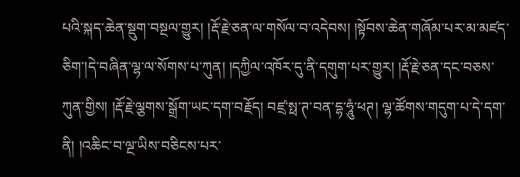པའི་སྐད་ཆེན་སྡུག་བསྔལ་གྱུར། །རྡོ་རྗེ་ཅན་ལ་གསོལ་བ་འདེབས། །སྟོབས་ཆེན་གཞོམ་པར་མ་མཛད་ཅིག་།དེ་བཞིན་ལྷ་ལ་སོགས་པ་ཀུན། །དཀྱིལ་འཁོར་དུ་ནི་དགུག་པར་གྱུར། །རྡོ་རྗེ་ཅན་དང་བཅས་ཀུན་གྱིས། །རྡོ་རྗེ་ལྕགས་སྒྲོག་ཡང་དག་བརྗོད། བཛྲ་སྥ་ཊ་བན་དྷ་ཧཱུཾ་ཕཊ། ལྷ་ཚོགས་གདུག་པ་དེ་དག་ནི། །འཆིང་བ་ལྔ་ཡིས་བཅིངས་པར་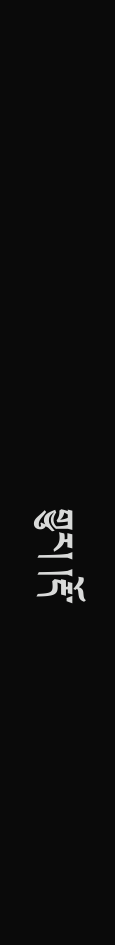གྱུར། །རྡོ་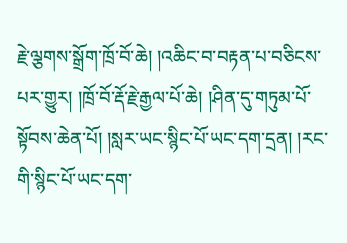རྗེ་ལྕགས་སྒྲོག་ཁྲོ་བོ་ཆེ། །འཆིང་བ་བརྟན་པ་བཅིངས་པར་གྱུར། །ཁྲོ་བོ་རྡོ་རྗེ་རྒྱལ་པོ་ཆེ། །ཤིན་དུ་གཏུམ་པོ་སྟོབས་ཆེན་པོ། །སླར་ཡང་སྙིང་པོ་ཡང་དག་དྲན། །རང་གི་སྙིང་པོ་ཡང་དག་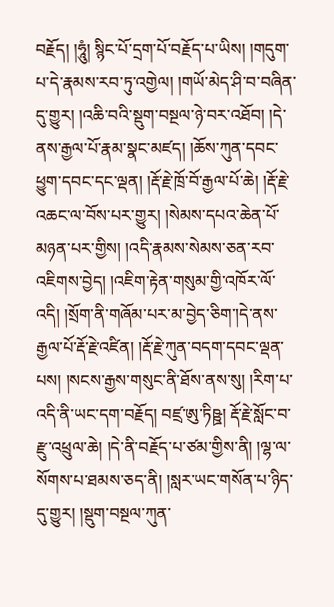བརྗོད། །ཧཱུཾ། སྙིང་པོ་དྲག་པོ་བརྗོད་པ་ཡིས། །གདུག་པ་དེ་རྣམས་རབ་ཏུ་འགྱེལ། །གཡོ་མེད་ཤི་བ་བཞིན་དུ་གྱུར། །འཆི་བའི་སྡུག་བསྔལ་ཉེ་བར་འཐོབ། །དེ་ནས་རྒྱལ་པོ་རྣམ་སྣང་མཛད། །ཆོས་ཀུན་དབང་ཕྱུག་དབང་དང་ལྡན། །རྡོ་རྗེ་ཁྲོ་བོ་རྒྱལ་པོ་ཆེ། །རྡོ་རྗེ་འཆང་ལ་བོས་པར་གྱུར། །སེམས་དཔའ་ཆེན་པོ་མཉན་པར་གྱིས། །འདི་རྣམས་སེམས་ཅན་རབ་འཇིགས་བྱེད། །འཇིག་རྟེན་གསུམ་གྱི་འཁོར་ལོ་འདི། །སྲོག་ནི་གཞོམ་པར་མ་བྱེད་ཅིག་།དེ་ནས་རྒྱལ་པོ་རྡོ་རྗེ་འཛིན། །རྡོ་རྗེ་ཀུན་བདག་དབང་ལྡན་པས། །སངས་རྒྱས་གསུང་ནི་ཐོས་ནས་སུ། །རིག་པ་འདི་ནི་ཡང་དག་བརྗོད། བཛྲ་ཨུ་ཏིཥྛ། རྡོ་རྗེ་སློང་བ་རྫུ་འཕྲུལ་ཆེ། །དེ་ནི་བརྗོད་པ་ཙམ་གྱིས་ནི། །ལྷ་ལ་སོགས་པ་ཐམས་ཅད་ནི། །སླར་ཡང་གསོན་པ་ཉིད་དུ་གྱུར། །སྡུག་བསྔལ་ཀུན་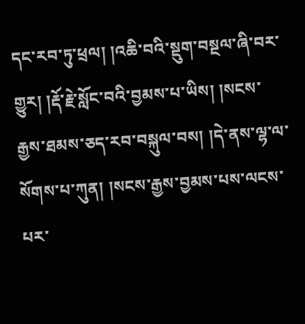དང་རབ་ཏུ་ཕྲལ། །འཆི་བའི་སྡུག་བསྔལ་ཞི་བར་གྱུར། །རྡོ་རྗེ་སློང་བའི་བྱམས་པ་ཡིས། །སངས་རྒྱས་ཐམས་ཅད་རབ་བསྐུལ་བས། །དེ་ནས་ལྷ་ལ་སོགས་པ་ཀུན། །སངས་རྒྱས་བྱམས་པས་ལངས་པར་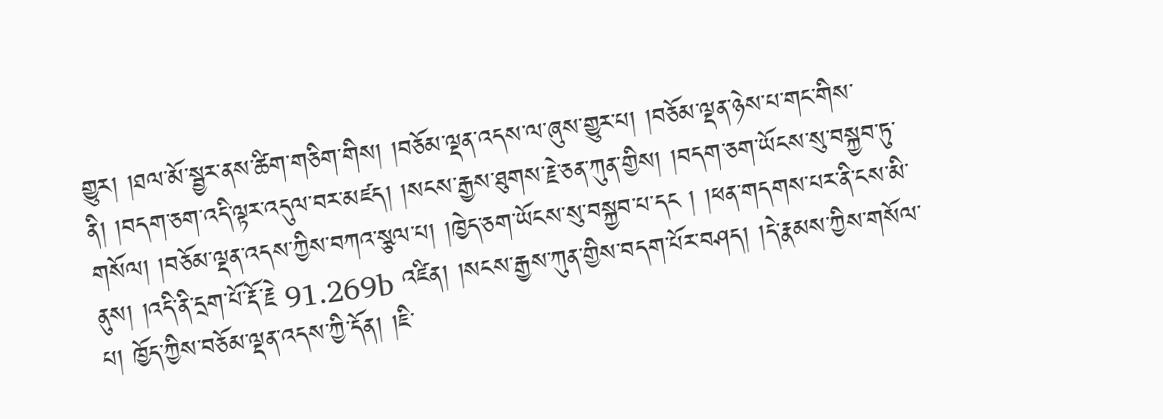གྱུར། །ཐལ་མོ་སྦྱར་ནས་ཚིག་གཅིག་གིས། །བཅོམ་ལྡན་འདས་ལ་ཞུས་གྱུར་པ། །བཅོམ་ལྡན་ཉེས་པ་གང་གིས་ནི། །བདག་ཅག་འདི་ལྟར་འདུལ་བར་མཛད། །སངས་རྒྱས་ཐུགས་རྗེ་ཅན་ཀུན་གྱིས། །བདག་ཅག་ཡོངས་སུ་བསྐྱབ་ཏུ་གསོལ། །བཅོམ་ལྡན་འདས་ཀྱིས་བཀའ་སྩལ་པ། །ཁྱེད་ཅག་ཡོངས་སུ་བསྐྱབ་པ་དང ། །ཕན་གདགས་པར་ནི་ངས་མི་ནུས། །འདི་ནི་དྲག་པོ་རྡོ་རྗེ 91.269b འཛིན། །སངས་རྒྱས་ཀུན་གྱིས་བདག་པོར་བཤད། །དེ་རྣམས་ཀྱིས་གསོལ་པ། ཁྱོད་ཀྱིས་བཅོམ་ལྡན་འདས་ཀྱི་དོན། །ཇི་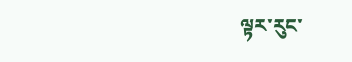ལྟར་རུང་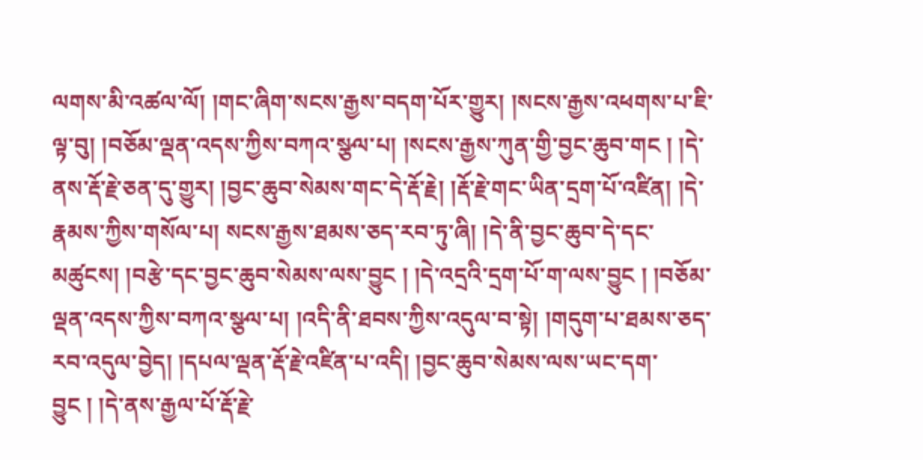ལགས་མི་འཚལ་ལོ། །གང་ཞིག་སངས་རྒྱས་བདག་པོར་གྱུར། །སངས་རྒྱས་འཕགས་པ་ཇི་ལྟ་བུ། །བཅོམ་ལྡན་འདས་ཀྱིས་བཀའ་སྩལ་པ། །སངས་རྒྱས་ཀུན་གྱི་བྱང་ཆུབ་གང ། །དེ་ནས་རྡོ་རྗེ་ཅན་དུ་གྱུར། །བྱང་ཆུབ་སེམས་གང་དེ་རྡོ་རྗེ། །རྡོ་རྗེ་གང་ཡིན་དྲག་པོ་འཛིན། །དེ་རྣམས་ཀྱིས་གསོལ་པ། སངས་རྒྱས་ཐམས་ཅད་རབ་ཏུ་ཞི། །དེ་ནི་བྱང་ཆུབ་དེ་དང་མཚུངས། །བརྩེ་དང་བྱང་ཆུབ་སེམས་ལས་བྱུང ། །དེ་འདྲའི་དྲག་པོ་ག་ལས་བྱུང ། །བཅོམ་ལྡན་འདས་ཀྱིས་བཀའ་སྩལ་པ། །འདི་ནི་ཐབས་ཀྱིས་འདུལ་བ་སྟེ། །གདུག་པ་ཐམས་ཅད་རབ་འདུལ་བྱེད། །དཔལ་ལྡན་རྡོ་རྗེ་འཛིན་པ་འདི། །བྱང་ཆུབ་སེམས་ལས་ཡང་དག་བྱུང ། །དེ་ནས་རྒྱལ་པོ་རྡོ་རྗེ་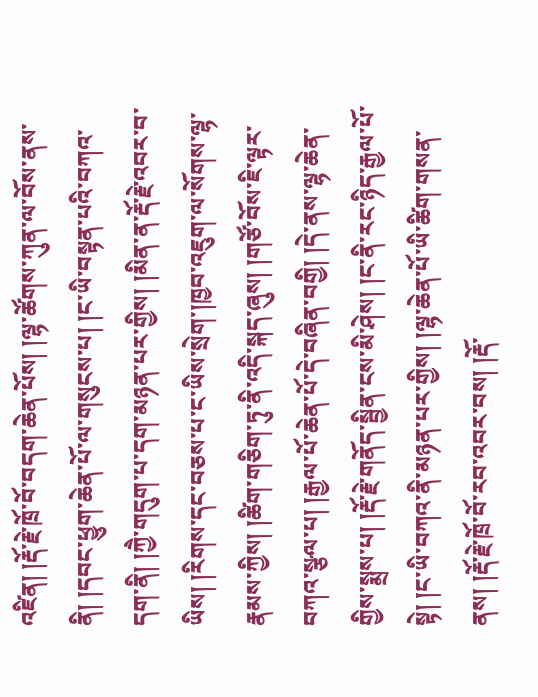འཛིན། །རྡོ་རྗེ་ཁྲོ་བོ་བདག་ཆེན་པོས། །ལྷ་ཚོགས་ཀུན་ལ་བོས་ནས་ནི། །དབང་ཕྱུག་ཆེན་པོ་ལ་གསུངས་པ། །ང་ཡི་བསྟན་པའི་བཀའ་དག་ནི། །ཀྱཻ་གདུག་པ་དག་མཉན་པར་གྱིས། །མིན་ན་རྡོ་རྗེ་འབར་བ་ཡིས། །རིགས་དང་བཅས་པ་ང་ཡིས་སྲེག་།ཁྱབ་འཇུག་ལ་སོགས་ལྷ་རྣམས་ཀྱིས། །ཚིག་གཅིག་ཏུ་ནི་འདི་སྐད་ཞུས། །གཙོ་བོས་ཇི་ལྟར་བཀའ་སྩལ་པ། །རྒྱལ་པོ་ཆེན་པོ་དེ་བཞིན་བགྱི། །དེ་ནས་ལྷ་ཆེན་གྱིས་སྨྲས་པ། །རྡོ་རྗེ་གནོད་སྦྱིན་ངས་མི་ཤེས། །ང་ནི་རང་ཉིད་རྒྱལ་པོ་སྟེ། །ང་ཡི་བཀའ་ནི་མཉན་པར་གྱིས། །ལྷ་ཆེན་པོ་ཡི་ཚིག་གསན་ནས། །རྡོ་རྗེ་ཁྲོ་བོ་རབ་འབར་བས། །རྡོ་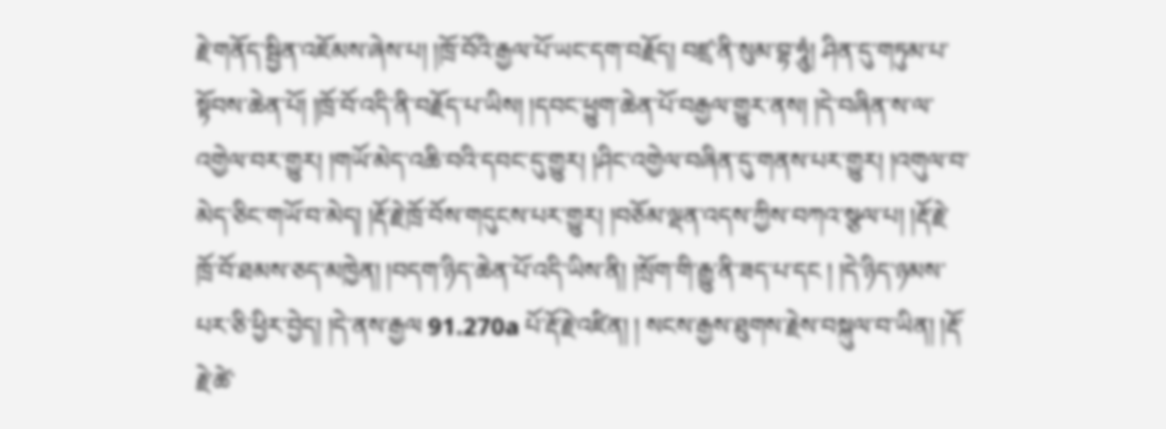རྗེ་གནོད་སྦྱིན་འཇོམས་ཞེས་པ། །ཁྲོ་བོའི་རྒྱལ་པོ་ཡང་དག་བརྗོད། བཛྲ་ནི་སུམ་བྷ་ཧཱུཾ། ཤིན་དུ་གཏུམ་པ་སྟོབས་ཆེན་པོ། །ཁྲོ་བོ་འདི་ནི་བརྗོད་པ་ཡིས། །དབང་ཕྱུག་ཆེན་པོ་བརྒྱལ་གྱུར་ནས། །དེ་བཞིན་ས་ལ་འགྱེལ་བར་གྱུར། །གཡོ་མེད་འཆི་བའི་དབང་དུ་གྱུར། །ཤིང་འགྱེལ་བཞིན་དུ་གནས་པར་གྱུར། །འགུལ་བ་མེད་ཅིང་གཡོ་བ་མེད། །རྡོ་རྗེ་ཁྲོ་བོས་གདུངས་པར་གྱུར། །བཅོམ་ལྡན་འདས་ཀྱིས་བཀའ་སྩལ་པ། །རྡོ་རྗེ་ཁྲོ་བོ་ཐམས་ཅད་མཁྱེན། །བདག་ཉིད་ཆེན་པོ་འདི་ཡིས་ནི། །སྲོག་གི་རྒྱུ་ནི་ཟད་པ་དང ། །དེ་ཉིད་ཉམས་པར་ཅི་ཕྱིར་བྱེད། །དེ་ནས་རྒྱལ 91.270a པོ་རྡོ་རྗེ་འཛིན། ། སངས་རྒྱས་ཐུགས་རྗེས་བསྐུལ་བ་ཡིན། །རྡོ་རྗེ་ཚེ་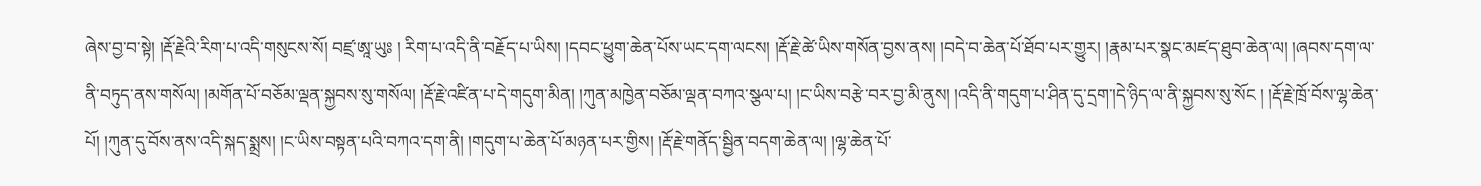ཞེས་བྱ་བ་སྟེ། །རྡོ་རྗེའི་རིག་པ་འདི་གསུངས་སོ། བཛྲ་ཨཱ་ཡུཿ ། རིག་པ་འདི་ནི་བརྗོད་པ་ཡིས། །དབང་ཕྱུག་ཆེན་པོས་ཡང་དག་ལངས། །རྡོ་རྗེ་ཚེ་ཡིས་གསོན་བྱས་ནས། །བདེ་བ་ཆེན་པོ་ཐོབ་པར་གྱུར། །རྣམ་པར་སྣང་མཛད་ཐུབ་ཆེན་ལ། །ཞབས་དག་ལ་ནི་བཏུད་ནས་གསོལ། །མགོན་པོ་བཅོམ་ལྡན་སྐྱབས་སུ་གསོལ། །རྡོ་རྗེ་འཛིན་པ་དེ་གདུག་མིན། །ཀུན་མཁྱེན་བཅོམ་ལྡན་བཀའ་སྩལ་པ། །ང་ཡིས་བརྩེ་བར་བྱ་མི་ནུས། །འདི་ནི་གདུག་པ་ཤིན་དུ་དྲག་།དེ་ཉིད་ལ་ནི་སྐྱབས་སུ་སོང ། །རྡོ་རྗེ་ཁྲོ་བོས་ལྷ་ཆེན་པོ། །ཀུན་དུ་བོས་ནས་འདི་སྐད་སྨྲས། །ང་ཡིས་བསྟན་པའི་བཀའ་དག་ནི། །གདུག་པ་ཆེན་པོ་མཉན་པར་གྱིས། །རྡོ་རྗེ་གནོད་སྦྱིན་བདག་ཆེན་ལ། །ལྷ་ཆེན་པོ་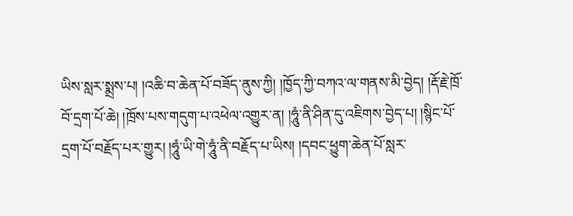ཡིས་སླར་སྨྲས་པ། །འཆི་བ་ཆེན་པོ་བཟོད་ནུས་ཀྱི། །ཁྱོད་ཀྱི་བཀའ་ལ་གནས་མི་བྱེད། །རྡོ་རྗེ་ཁྲོ་བོ་དྲག་པོ་ཆེ། །ཁྲོས་པས་གདུག་པ་འཕེལ་འགྱུར་ན། །ཧཱུཾ་ནི་ཤིན་དུ་འཇིགས་བྱེད་པ། །སྙིང་པོ་དྲག་པོ་བརྗོད་པར་གྱུར། །ཧཱུཾ་ཡི་གེ་ཧཱུཾ་ནི་བརྗོད་པ་ཡིས། །དབང་ཕྱུག་ཆེན་པོ་སླར་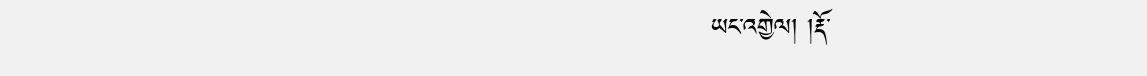ཡང་འགྱེལ། །རྡོ་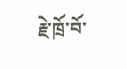རྗེ་ཁྲོ་བོ་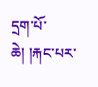དྲག་པོ་ཆེ། །རྐང་པར་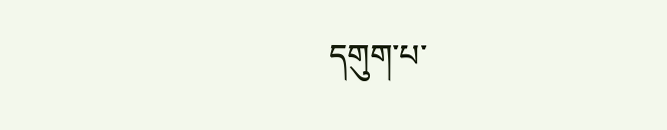དགུག་པ་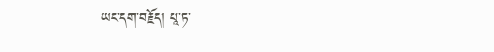ཡང་དག་བརྗོད། པཱ་ཏ་